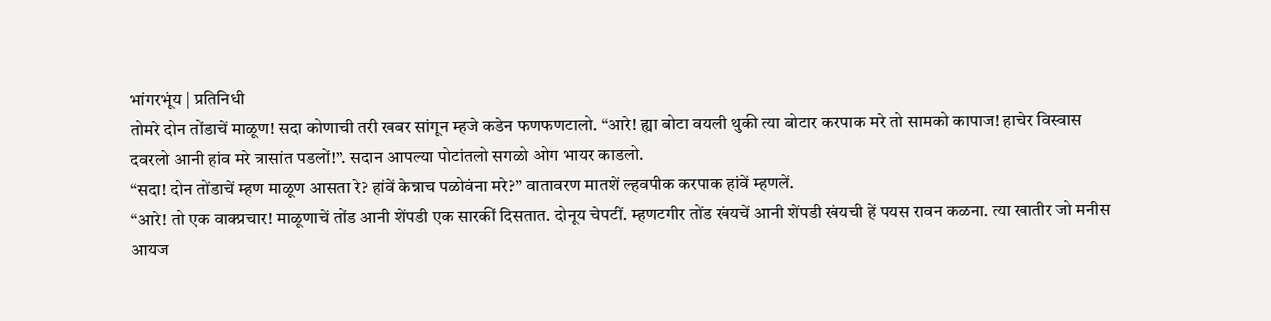भांगरभूंय | प्रतिनिधी
तोमरे दोन तोंडाचें माळूण! सदा कोणाची तरी खबर सांगून म्हजे कडेन फणफणटालो. “आरे! ह्या बोटा वयली थुकी त्या बोटार करपाक मरे तो सामको कापाज! हाचेर विस्वास दवरलो आनी हांव मरे त्रासांत पडलों!”. सदान आपल्या पोटांतलो सगळो ओग भायर काडलो.
“सदा! दोन तोंडाचें म्हण माळूण आसता रे? हांवें केन्नाच पळोवंना मरे?” वातावरण मातशें ल्हवपीक करपाक हांवें म्हणलें.
“आरे! तो एक वाक्प्रचार! माळूणाचें तोंड आनी शेंपडी एक सारकीं दिसतात. दोनूय चेपटीं. म्हणटगीर तोंड खंयचें आनी शेंपडी खंयची हें पयस रावन कळना. त्या खातीर जो मनीस आयज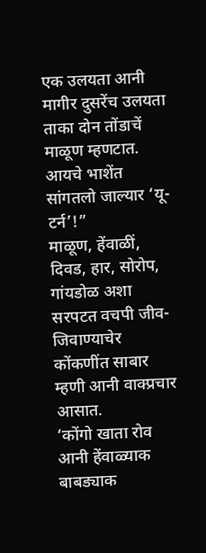एक उलयता आनी मागीर दुसरेंच उलयता ताका दोन तोंडाचें माळूण म्हणटात. आयचे भाशेंत सांगतलो जाल्यार ‘यू-टर्न’!”
माळूण, हेंवाळीं, दिवड, हार, सोरोप, गांयडोळ अशा सरपटत वचपी जीव-जिवाण्याचेर कोंकणींत साबार म्हणी आनी वाक्प्रचार आसात.
‘कोंगो खाता रोव आनी हेंवाळ्याक बाबड्याक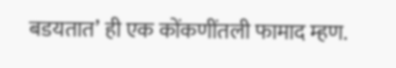बडयतात’ ही एक कोंकणींतली फामाद म्हण.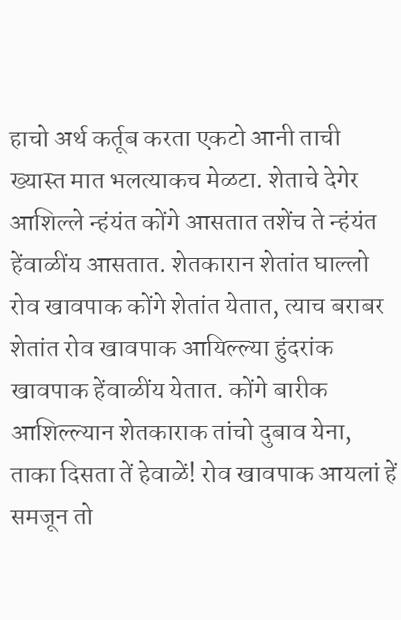हाचो अर्थ कर्तूब करता एकटो आनी ताची ख्यास्त मात भलत्याकच मेळटा. शेताचे देगेर आशिल्ले न्हंयंत कोंगे आसतात तशेंच ते न्हंयंत हेंवाळींय आसतात. शेतकारान शेतांत घाल्लो रोव खावपाक कोंगे शेतांत येतात, त्याच बराबर शेतांत रोव खावपाक आयिल्ल्या हुंदरांक खावपाक हेंवाळींय येतात. कोंगे बारीक आशिल्ल्यान शेतकाराक तांचो दुबाव येना, ताका दिसता तें हेवाळें! रोव खावपाक आयलां हें समजून तो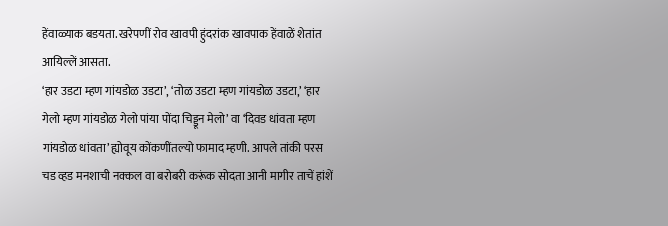हेंवाळ्याक बडयता. खरेपणीं रोव खावपी हुंदरांक खावपाक हेंवाळें शेतांत आयिल्लें आसता.
‘हार उडटा म्हण गांयडोळ उडटा’, ‘तोळ उडटा म्हण गांयडोळ उडटा,’ ‘हार गेलो म्हण गांयडोळ गेलो पांया पोंदा चिड्डून मेलो’ वा ‘दिवड धांवता म्हण गांयडोळ धांवता’ ह्योवूय कोंकणींतल्यो फामाद म्हणी. आपले तांकी परस चड व्हड मनशाची नक्कल वा बरोबरी करूंक सोदता आनी मागीर ताचें हांशें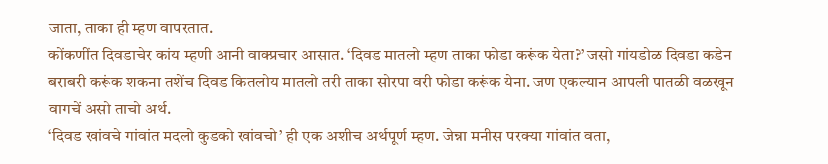जाता, ताका ही म्हण वापरतात.
कोंकणींत दिवडाचेर कांय म्हणी आनी वाक्प्रचार आसात. ‘दिवड मातलो म्हण ताका फोडा करूंक येता?’ जसो गांयडोळ दिवडा कडेन बराबरी करूंक शकना तशेंच दिवड कितलोय मातलो तरी ताका सोरपा वरी फोडा करूंक येना. जण एकल्यान आपली पातळी वळखून वागचें असो ताचो अर्थ.
‘दिवड खांवचे गांवांत मदलो कुडको खांवचो’ ही एक अशीच अर्थपूर्ण म्हण. जेन्ना मनीस परक्या गांवांत वता,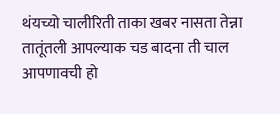थंयच्यो चालीरिती ताका खबर नासता तेन्ना तातूंतली आपल्याक चड बादना ती चाल आपणावची हो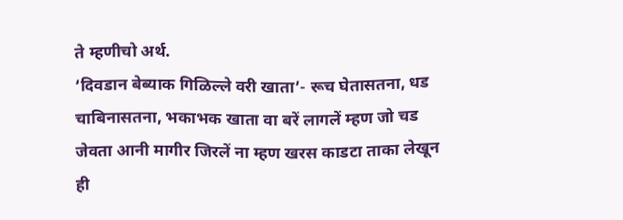ते म्हणीचो अर्थ.
‘दिवडान बेब्याक गिळिल्ले वरी खाता’- रूच घेतासतना, धड चाबिनासतना, भकाभक खाता वा बरें लागलें म्हण जो चड जेवता आनी मागीर जिरलें ना म्हण खरस काडटा ताका लेखून ही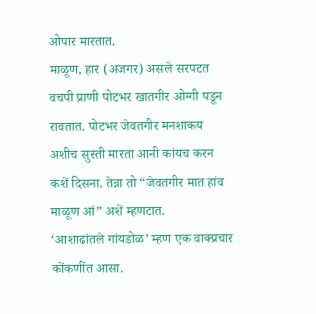ओपार मारतात.
माळूण, हार (अजगर) असले सरपटत वचपी प्राणी पोटभर खातगीर ओग्गी पडून रावतात. पोटभर जेवतगीर मनशाकय अशीच सुस्ती मारता आनी कांयच करन कशें दिसना. तेन्ना तो “जेवतगीर मात हांव माळूण आं” अशें म्हणटात.
‘आशाढांतले गांयडोळ’ म्हण एक वाक्प्रचार कोंकणींत आसा.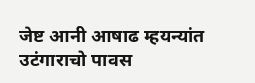जेष्ट आनी आषाढ म्हयन्यांत उटंगाराचो पावस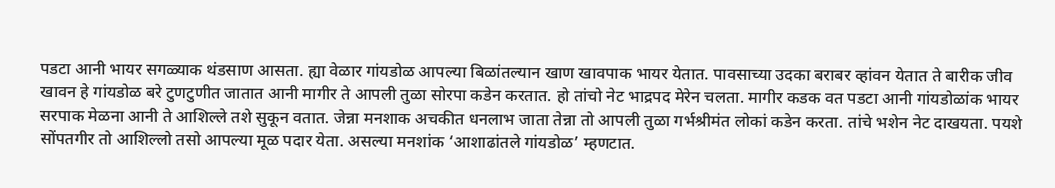पडटा आनी भायर सगळ्याक थंडसाण आसता. ह्या वेळार गांयडोळ आपल्या बिळांतल्यान खाण खावपाक भायर येतात. पावसाच्या उदका बराबर व्हांवन येतात ते बारीक जीव खावन हे गांयडोळ बरे टुणटुणीत जातात आनी मागीर ते आपली तुळा सोरपा कडेन करतात. हो तांचो नेट भाद्रपद मेरेन चलता. मागीर कडक वत पडटा आनी गांयडोळांक भायर सरपाक मेळना आनी ते आशिल्ले तशे सुकून वतात. जेन्ना मनशाक अचकीत धनलाभ जाता तेन्ना तो आपली तुळा गर्भश्रीमंत लोकां कडेन करता. तांचे भशेन नेट दाखयता. पयशे सोंपतगीर तो आशिल्लो तसो आपल्या मूळ पदार येता. असल्या मनशांक ‘आशाढांतले गांयडोळ’ म्हणटात.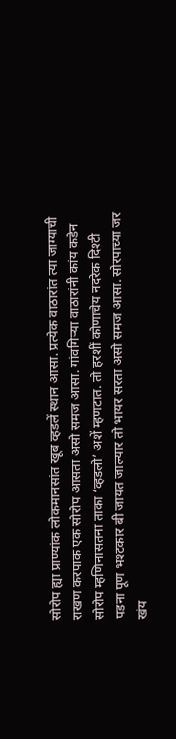सोरोप ह्या प्राण्यांक लोकमानसांत खूब व्हडलें स्थान आसा. प्रत्येक वाठारांत त्या जाग्याची राखण करपाक एक सोरोप आसता असो समज आसा. गांवगिऱ्या वाठारांनी कांय कडेन सोरोप म्हणिनासतना ताका ‘व्हडलो’ अशें म्हणटात. तो हरशीं कोणाचेय नदरेक दिश्टी पडना पूण भश्टकार बी जायत जाल्यार तो भायर सरता असो समज आसा. सोरपाच्या जर खंय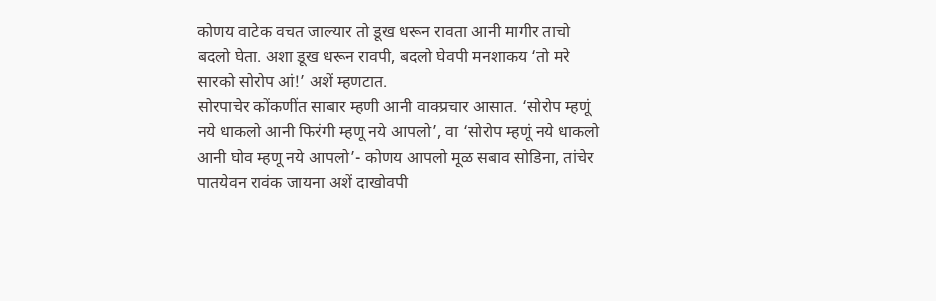कोणय वाटेक वचत जाल्यार तो डूख धरून रावता आनी मागीर ताचो बदलो घेता. अशा डूख धरून रावपी, बदलो घेवपी मनशाकय ‘तो मरे सारको सोरोप आं!’ अशें म्हणटात.
सोरपाचेर कोंकणींत साबार म्हणी आनी वाक्प्रचार आसात. ‘सोरोप म्हणूं नये धाकलो आनी फिरंगी म्हणू नये आपलो’, वा ‘सोरोप म्हणूं नये धाकलो आनी घोव म्हणू नये आपलो’- कोणय आपलो मूळ सबाव सोडिना, तांचेर पातयेवन रावंक जायना अशें दाखोवपी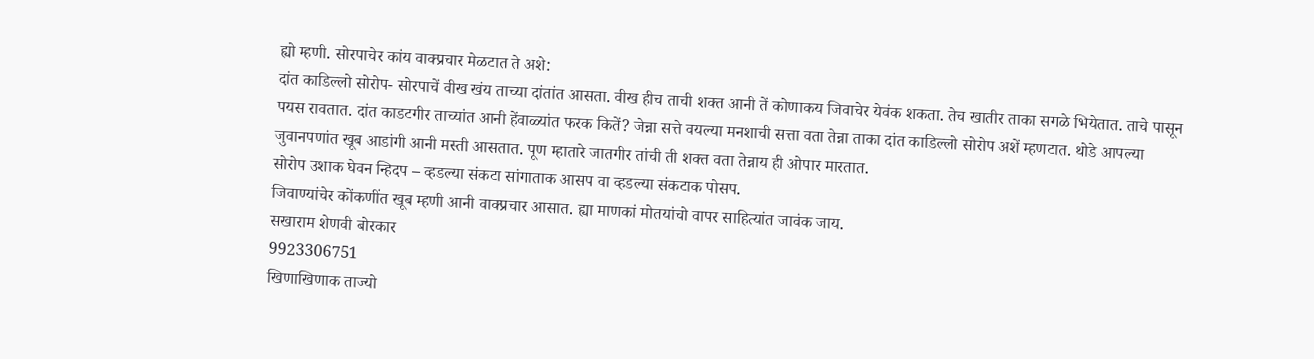ह्यो म्हणी. सोरपाचेर कांय वाक्प्रचार मेळटात ते अशे:
दांत काडिल्लो सोरोप- सोरपाचें वीख खंय ताच्या दांतांत आसता. वीख हीच ताची शक्त आनी तें कोणाकय जिवाचेर येवंक शकता. तेच खातीर ताका सगळे भियेतात. ताचे पासून पयस रावतात. दांत काडटगीर ताच्यांत आनी हेंवाळ्यांत फरक कितें? जेन्ना सत्ते वयल्या मनशाची सत्ता वता तेन्ना ताका दांत काडिल्लो सोरोप अशें म्हणटात. थोडे आपल्या जुवानपणांत खूब आडांगी आनी मस्ती आसतात. पूण म्हातारे जातगीर तांची ती शक्त वता तेन्नाय ही ओपार मारतात.
सोरोप उशाक घेवन न्हिदप – व्हडल्या संकटा सांगाताक आसप वा व्हडल्या संकटाक पोसप.
जिवाण्यांचेर कोंकणींत खूब म्हणी आनी वाक्प्रचार आसात. ह्या माणकां मोतयांचो वापर साहित्यांत जावंक जाय.
सखाराम शेणवी बोरकार
9923306751
खिणाखिणाक ताज्यो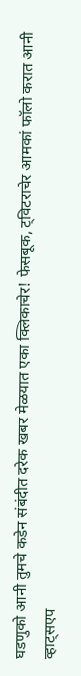घडणुको आनी तुमचे कडेन संबंदीत दरेक खबर मेळयात एका क्लिकाचेर! फेसबूक, ट्विटराचेर आमकां फॉलो करात आनी व्हाट्सएप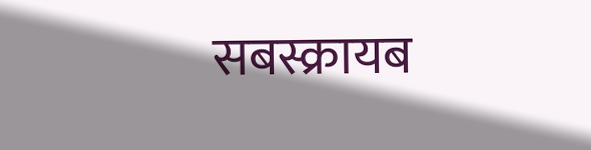सबस्क्रायब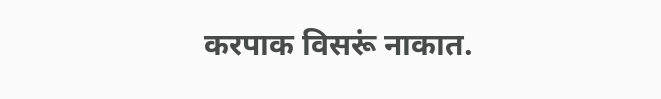करपाक विसरूं नाकात.